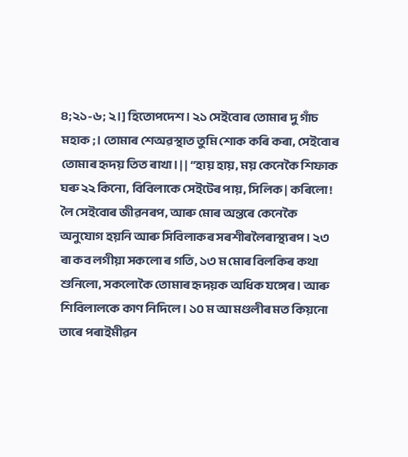৪;২১-৬; ২।] হিতোপদেশ। ২১ সেইবোৰ তোমাৰ দু গাঁচ মহাক;। তোমাৰ শেঅৱস্থাত তুমি শোক কৰি কৰা, সেইবোৰ তোমাৰ হৃদয় তিত ৰাখা। | | “হায় হায়, ময় কেনেকৈ শিফাক ঘৰু ২২ কিনো, বিবিলাকে সেইটেৰ পায়, সিলিক | কৰিলো! লৈ সেইবোৰ জীৱনৰপ, আৰু মোৰ অন্তৰে কেনেকৈ অনুযোগ হয়নি আৰু সিবিলাকৰ সৰশীৰলৈৰাস্থ্যৰপ। ২৩ ৰা কব লগীয়া সকলো ৰ গতি, ১৩ ম মোৰ বিলকিৰ কথা শুনিলো, সকলোকৈ তোমাৰ হৃদয়ক অধিক যঙ্গেৰ। আৰু শিবিলালকে কাণ নিদিলে। ১০ ম আ মণ্ডলীৰ মত কিয়নো তাৰে পৰাইমীৱন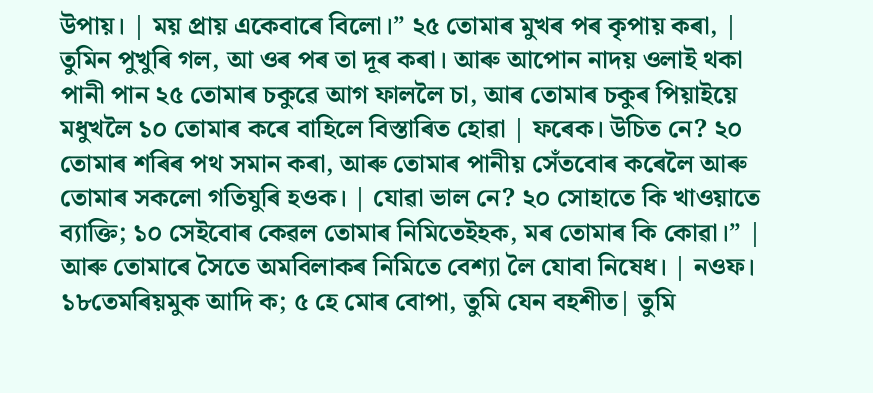উপায়। | ময় প্ৰায় একেবাৰে বিলো।” ২৫ তোমাৰ মুখৰ পৰ কৃপায় কৰা, | তুমিন পুখুৰি গল, আ ওৰ পৰ তা দূৰ কৰা। আৰু আপোন নাদয় ওলাই থকা পানী পান ২৫ তোমাৰ চকুৱে আগ ফাললৈ চা, আৰ তোমাৰ চকুৰ পিয়াইয়ে মধুখলৈ ১০ তোমাৰ কৰে বাহিলে বিস্তাৰিত হোৱা | ফৰেক। উচিত নে? ২০ তোমাৰ শৰিৰ পথ সমান কৰা, আৰু তোমাৰ পানীয় সেঁতবোৰ কৰেলৈ আৰু তোমাৰ সকলো গতিযুৰি হওক। | যোৱা ভাল নে? ২০ সোহাতে কি খাওয়াতে ব্যাক্তি; ১০ সেইবোৰ কেৱল তোমাৰ নিমিতেইহক, মৰ তোমাৰ কি কোৱা।” | আৰু তোমাৰে সৈতে অমবিলাকৰ নিমিতে বেশ্যা লৈ যোবা নিষেধ। | নওফ। ১৮তেমৰিয়মুক আদি ক; ৫ হে মোৰ বোপা, তুমি যেন বহশীত| তুমি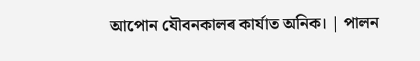আপোন যৌবনকালৰ কাৰ্যাত অনিক। | পালন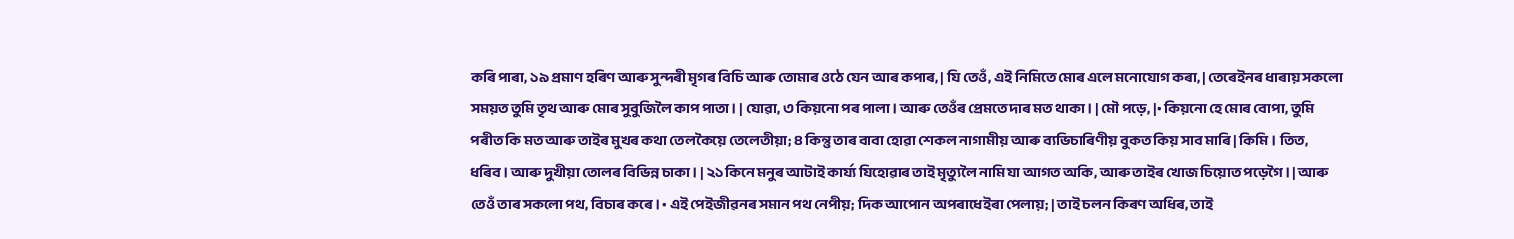কৰি পাৰা, ১৯ প্ৰমাণ হৰিণ আৰু সুন্দৰী মৃগৰ বিচি আৰু তোমাৰ ওঠে যেন আৰ কপাৰ, | যি তেওঁ, এই নিমিতে মোৰ এলে মনোযোগ কৰা, | তেৰেইনৰ ধাৰায় সকলো সময়ত তুমি তৃথ আৰু মোৰ সুবুজিলৈ কাপ পাতা। | যোৱা, ৩ কিয়নো পৰ পালা। আৰু তেওঁৰ প্ৰেমতে দাৰ মত থাকা। | মৌ পড়ে, |• কিয়নো হে মোৰ বোপা, তুমি পৰীত কি মত আৰু তাইৰ মুখৰ কথা তেলকৈয়ে তেলেতীয়া; ৪ কিন্তু তাৰ বাবা হোৱা শেকল নাগামীয় আৰু ব্যভিচাৰিণীয় বুকত কিয় সাব মাৰি | কিমি। তিত, ধৰিব। আৰু দুখীয়া তোলৰ বিভিন্ন চাকা। | ২১ কিনে মনুৰ আটাই কাৰ্য্য যিহোৱাৰ তাই মৃত্যুলৈ নামি যা আগত অকি, আৰু তাইৰ খোজ চিয়োত পড়েগৈ। | আৰু তেওঁ তাৰ সকলো পথ, বিচাৰ কৰে। • এই পেইজীৱনৰ সমান পথ নেপীয়; দিক আপোন অপৰাধেইৰা পেলায়; | তাই চলন কিৰণ অধিৰ, তাই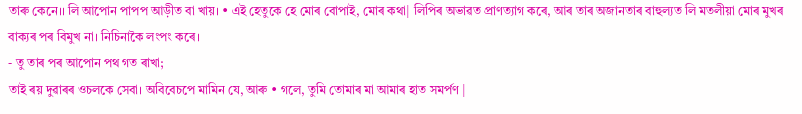তাৰু কেনে।। লি আপোন পাপপ আড়ীত বা খায়। • এই হেতুকে হে মোৰ বোপাই, মোৰ কথা| লিপিৰ অভাৱত প্ৰাণত্যাগ কৰে, আৰ তাৰ অজানতাৰ বাহুল্যত লি মতলীয়া মোৰ মুখৰ বাক্যৰ পৰ বিমুখ না। নিচিনাকৈ লংপং কৰে।
- তু তাৰ পৰ আপোন পথ গত ৰাখা;
তাই ৰয় দুৱাৰৰ ওচলকে সেবা। অবিবেচপে মামিন যে, আৰু • গলে, তুমি তোমাৰ মা আমাৰ হাত সমৰ্পণ |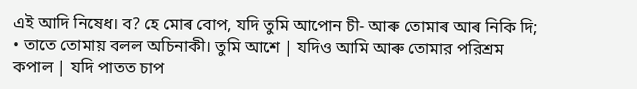এই আদি নিষেধ। ব? হে মোৰ বোপ, যদি তুমি আপোন চী- আৰু তোমাৰ আৰ নিকি দি; • তাতে তোমায় বলল অচিনাকী। তুমি আশে | যদিও আমি আৰু তোমার পরিশ্রম কপাল | যদি পাতত চাপ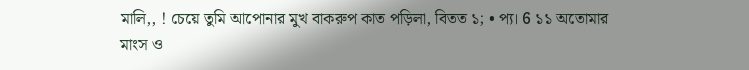মালি,, ! চেয়ে তুমি আপোনার মুখ বাকরুপ কাত পড়িলা, বিতত ১; • প্য। 6 ১১ অতোমার মাংস ও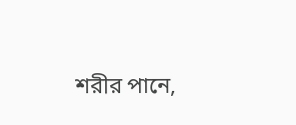শরীর পানে,